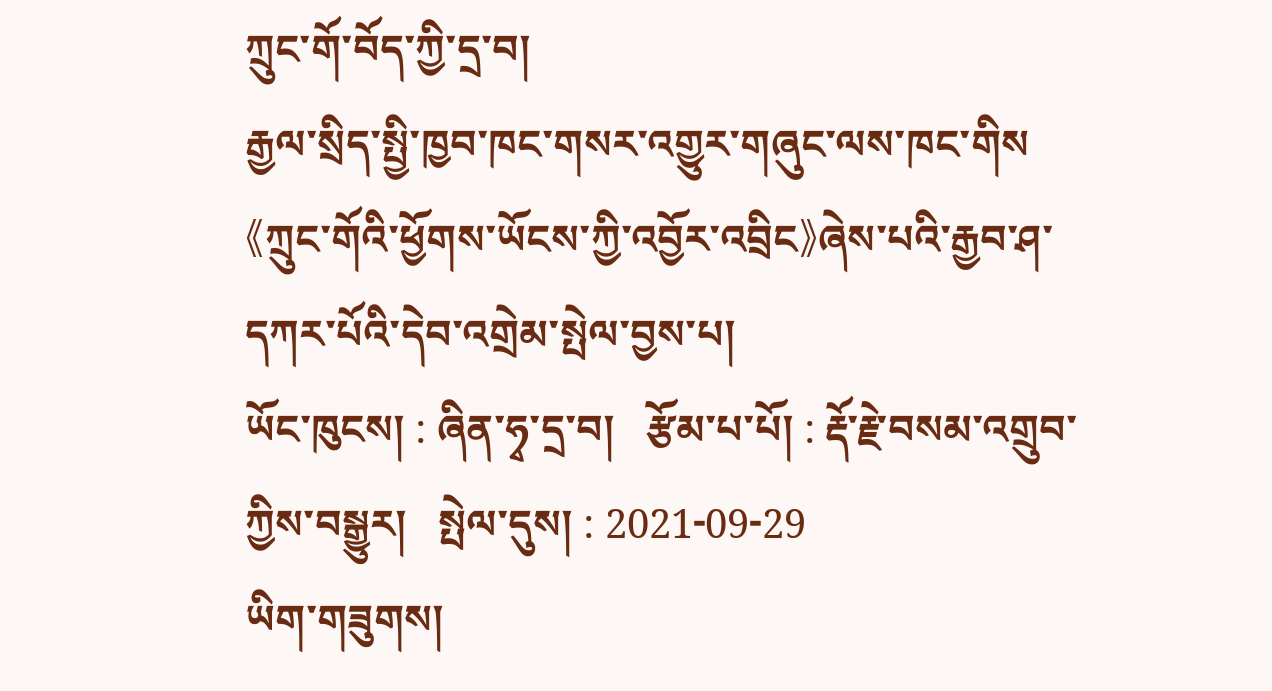ཀྲུང་གོ་བོད་ཀྱི་དྲ་བ།
རྒྱལ་སྲིད་སྤྱི་ཁྱབ་ཁང་གསར་འགྱུར་གཞུང་ལས་ཁང་གིས《ཀྲུང་གོའི་ཕྱོགས་ཡོངས་ཀྱི་འབྱོར་འབྲིང》ཞེས་པའི་རྒྱབ་ཤ་དཀར་པོའི་དེབ་འགྲེམ་སྤེལ་བྱས་པ།
ཡོང་ཁུངས། : ཞིན་ཧྭ་དྲ་བ།   རྩོམ་པ་པོ། : རྡོ་རྗེ་བསམ་འགྲུབ་ཀྱིས་བསྒྱུར།   སྤེལ་དུས། : 2021-09-29
ཡིག་གཟུགས།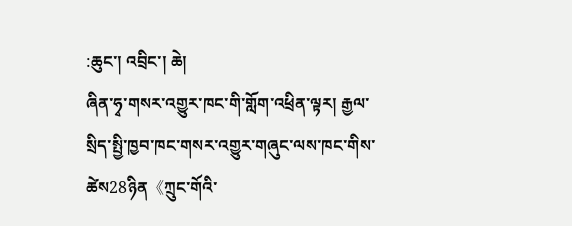:ཆུང་། འབྲིང་། ཆེ།
ཞིན་ཧྭ་གསར་འགྱུར་ཁང་གི་གློག་འཕྲིན་ལྟར། རྒྱལ་སྲིད་སྤྱི་ཁྱབ་ཁང་གསར་འགྱུར་གཞུང་ལས་ཁང་གིས་ཚེས28ཉིན《ཀྲུང་གོའི་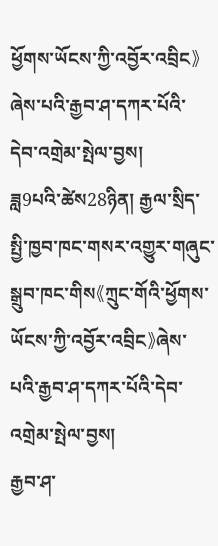ཕྱོགས་ཡོངས་ཀྱི་འབྱོར་འབྲིང》ཞེས་པའི་རྒྱབ་ཤ་དཀར་པོའི་དེབ་འགྲེམ་སྤེལ་བྱས།
ཟླ9པའི་ཚེས28ཉིན། རྒྱལ་སྲིད་སྤྱི་ཁྱབ་ཁང་གསར་འགྱུར་གཞུང་སྒྲུབ་ཁང་གིས《ཀྲུང་གོའི་ཕྱོགས་ཡོངས་ཀྱི་འབྱོར་འབྲིང》ཞེས་པའི་རྒྱབ་ཤ་དཀར་པོའི་དེབ་འགྲེམ་སྤེལ་བྱས།
རྒྱབ་ཤ་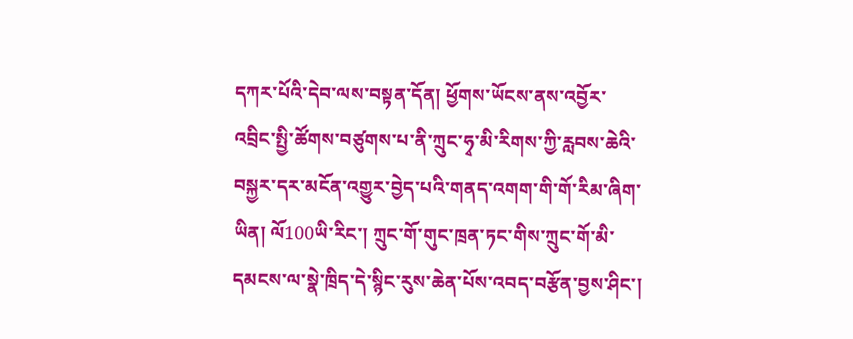དཀར་པོའི་དེབ་ལས་བསྟན་དོན། ཕྱོགས་ཡོངས་ནས་འབྱོར་འབྲིང་སྤྱི་ཚོགས་བཙུགས་པ་ནི་ཀྲུང་ཧྭ་མི་རིགས་ཀྱི་རླབས་ཆེའི་བསྐྱར་དར་མངོན་འགྱུར་བྱེད་པའི་གནད་འགག་གི་གོ་རིམ་ཞིག་ཡིན། ལོ100ཡི་རིང་། ཀྲུང་གོ་གུང་ཁྲན་ཏང་གིས་ཀྲུང་གོ་མི་དམངས་ལ་སྣེ་ཁྲིད་དེ་སྙིང་རུས་ཆེན་པོས་འབད་བརྩོན་བྱས་ཤིང་།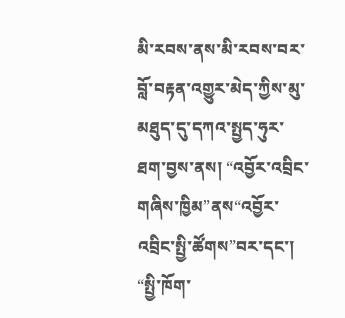མི་རབས་ནས་མི་རབས་བར་བློ་བརྟན་འགྱུར་མེད་ཀྱིས་མུ་མཐུད་དུ་དཀའ་སྤྱད་ཧུར་ཐག་བྱས་ནས། “འབྱོར་འབྲིང་གཞིས་ཁྱིམ”ནས“འབྱོར་འབྲིང་སྤྱི་ཚོགས”བར་དང་། “སྤྱི་ཁོག་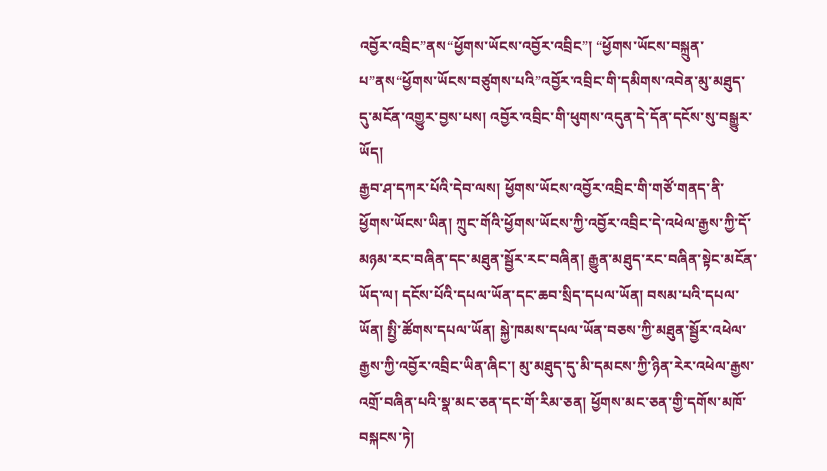འབྱོར་འབྲིང”ནས“ཕྱོགས་ཡོངས་འབྱོར་འབྲིང”། “ཕྱོགས་ཡོངས་བསྐྲུན་པ”ནས“ཕྱོགས་ཡོངས་བཙུགས་པའི”འབྱོར་འབྲིང་གི་དམིགས་འབེན་མུ་མཐུད་དུ་མངོན་འགྱུར་བྱས་པས། འབྱོར་འབྲིང་གི་ཕུགས་འདུན་དེ་དོན་དངོས་སུ་བསྒྱུར་ཡོད།
རྒྱབ་ཤ་དཀར་པོའི་དེབ་ལས། ཕྱོགས་ཡོངས་འབྱོར་འབྲིང་གི་གཙོ་གནད་ནི་ཕྱོགས་ཡོངས་ཡིན། ཀྲུང་གོའི་ཕྱོགས་ཡོངས་ཀྱི་འབྱོར་འབྲིང་དེ་འཕེལ་རྒྱས་ཀྱི་དོ་མཉམ་རང་བཞིན་དང་མཐུན་སྦྱོར་རང་བཞིན། རྒྱུན་མཐུད་རང་བཞིན་སྟེང་མངོན་ཡོད་ལ། དངོས་པོའི་དཔལ་ཡོན་དང་ཆབ་སྲིད་དཔལ་ཡོན། བསམ་པའི་དཔལ་ཡོན། སྤྱི་ཚོགས་དཔལ་ཡོན། སྐྱེ་ཁམས་དཔལ་ཡོན་བཅས་ཀྱི་མཐུན་སྦྱོར་འཕེལ་རྒྱས་ཀྱི་འབྱོར་འབྲིང་ཡིན་ཞིང་། མུ་མཐུད་དུ་མི་དམངས་ཀྱི་ཉིན་རེར་འཕེལ་རྒྱས་འགྲོ་བཞིན་པའི་སྣ་མང་ཅན་དང་གོ་རིམ་ཅན། ཕྱོགས་མང་ཅན་གྱི་དགོས་མཁོ་བསྐངས་ཏེ།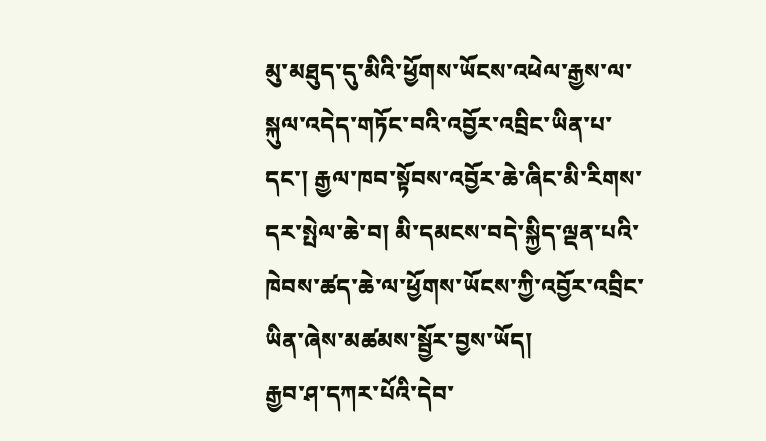མུ་མཐུད་དུ་མིའི་ཕྱོགས་ཡོངས་འཕེལ་རྒྱས་ལ་སྐུལ་འདེད་གཏོང་བའི་འབྱོར་འབྲིང་ཡིན་པ་དང་། རྒྱལ་ཁབ་སྟོབས་འབྱོར་ཆེ་ཞིང་མི་རིགས་དར་སྤེལ་ཆེ་བ། མི་དམངས་བདེ་སྐྱིད་ལྡན་པའི་ཁེབས་ཚད་ཆེ་ལ་ཕྱོགས་ཡོངས་ཀྱི་འབྱོར་འབྲིང་ཡིན་ཞེས་མཚམས་སྦྱོར་བྱས་ཡོད།
རྒྱབ་ཤ་དཀར་པོའི་དེབ་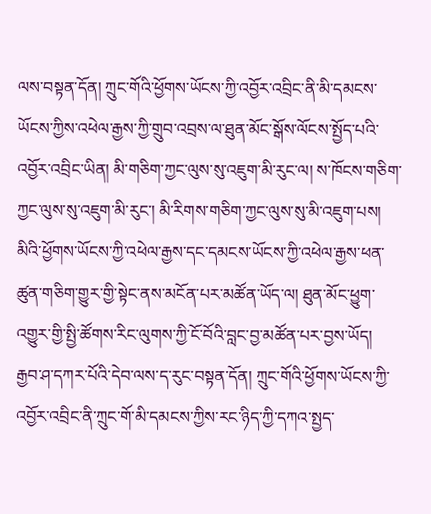ལས་བསྟན་དོན། ཀྲུང་གོའི་ཕྱོགས་ཡོངས་ཀྱི་འབྱོར་འབྲིང་ནི་མི་དམངས་ཡོངས་ཀྱིས་འཕེལ་རྒྱས་ཀྱི་གྲུབ་འབྲས་ལ་ཐུན་མོང་སྒོས་ལོངས་སྤྱོད་པའི་འབྱོར་འབྲིང་ཡིན། མི་གཅིག་ཀྱང་ལུས་སུ་འཇུག་མི་རུང་ལ། ས་ཁོངས་གཅིག་ཀྱང་ལུས་སུ་འཇུག་མི་རུང་། མི་རིགས་གཅིག་ཀྱང་ལུས་སུ་མི་འཇུག་པས། མིའི་ཕྱོགས་ཡོངས་ཀྱི་འཕེལ་རྒྱས་དང་དམངས་ཡོངས་ཀྱི་འཕེལ་རྒྱས་ཕན་ཚུན་གཅིག་གྱུར་གྱི་སྟེང་ནས་མངོན་པར་མཚོན་ཡོད་ལ། ཐུན་མོང་ཕྱུག་འགྱུར་གྱི་སྤྱི་ཚོགས་རིང་ལུགས་ཀྱི་ངོ་བོའི་བླང་བྱ་མཚོན་པར་བྱས་ཡོད།
རྒྱབ་ཤ་དཀར་པོའི་དེབ་ལས་ད་རུང་བསྟན་དོན། ཀྲུང་གོའི་ཕྱོགས་ཡོངས་ཀྱི་འབྱོར་འབྲིང་ནི་ཀྲུང་གོ་མི་དམངས་ཀྱིས་རང་ཉིད་ཀྱི་དཀའ་སྤྱད་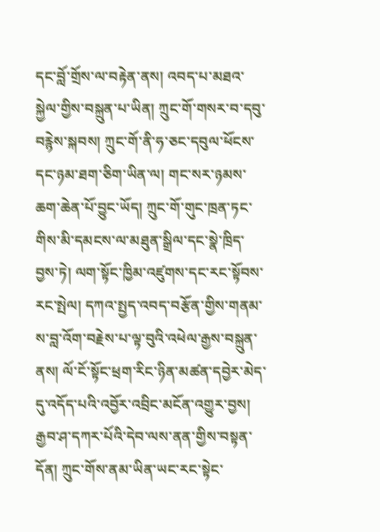དང་བློ་གྲོས་ལ་བརྟེན་ནས། འབད་པ་མཐའ་སྐྱེལ་གྱིས་བསྐྲུན་པ་ཡིན། ཀྲུང་གོ་གསར་བ་དབུ་བརྙེས་སྐབས། ཀྲུང་གོ་ནི་ཧ་ཅང་དབུལ་ཕོངས་དང་ཉམ་ཐག་ཅིག་ཡིན་ལ། གང་སར་ཉམས་ཆག་ཆེན་པོ་བྱུང་ཡོད། ཀྲུང་གོ་གུང་ཁྲན་ཏང་གིས་མི་དམངས་ལ་མཐུན་སྒྲིལ་དང་སྣེ་ཁྲིད་བྱས་ཏེ། ལག་སྟོང་ཁྱིམ་འཛུགས་དང་རང་སྟོབས་རང་སྤེལ། དཀའ་སྤྱད་འབད་བརྩོན་གྱིས་གནམ་ས་བླ་འོག་བརྗེས་པ་ལྟ་བུའི་འཕེལ་རྒྱས་བསྐྲུན་ནས། ལོ་ངོ་སྟོང་ཕྲག་རིང་ཉིན་མཚན་དབྱེར་མེད་དུ་འདོད་པའི་འབྱོར་འབྲིང་མངོན་འགྱུར་བྱས།
རྒྱབ་ཤ་དཀར་པོའི་དེབ་ལས་ནན་གྱིས་བསྟན་དོན། ཀྲུང་གོས་ནམ་ཡིན་ཡང་རང་སྟེང་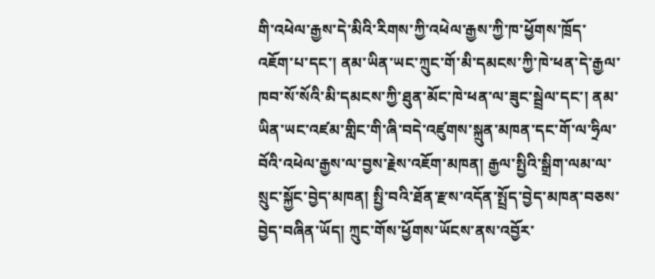གི་འཕེལ་རྒྱས་དེ་མིའི་རིགས་ཀྱི་འཕེལ་རྒྱས་ཀྱི་ཁ་ཕྱོགས་ཁྲོད་འཇོག་པ་དང་། ནམ་ཡིན་ཡང་ཀྲུང་གོ་མི་དམངས་ཀྱི་ཁེ་ཕན་དེ་རྒྱལ་ཁབ་སོ་སོའི་མི་དམངས་ཀྱི་ཐུན་མོང་ཁེ་ཕན་ལ་ཟུང་སྦྲེལ་དང་། ནམ་ཡིན་ཡང་འཛམ་གླིང་གི་ཞི་བདེ་འཛུགས་སྐྲུན་མཁན་དང་གོ་ལ་ཧྲིལ་བོའི་འཕེལ་རྒྱས་ལ་བྱས་རྗེས་འཇོག་མཁན། རྒྱལ་སྤྱིའི་སྒྲིག་ལམ་ལ་སྲུང་སྐྱོང་བྱེད་མཁན། སྤྱི་བའི་ཐོན་རྫས་འདོན་སྤྲོད་བྱེད་མཁན་བཅས་བྱེད་བཞིན་ཡོད། ཀྲུང་གོས་ཕྱོགས་ཡོངས་ནས་འབྱོར་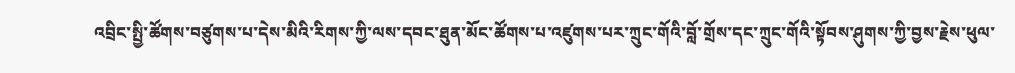འབྲིང་སྤྱི་ཚོགས་བཙུགས་པ་དེས་མིའི་རིགས་ཀྱི་ལས་དབང་ཐུན་མོང་ཚོགས་པ་འཛུགས་པར་ཀྲུང་གོའི་བློ་གྲོས་དང་ཀྲུང་གོའི་སྟོབས་ཤུགས་ཀྱི་བྱས་རྗེས་ཕུལ་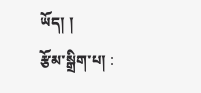ཡོད། །
རྩོམ་སྒྲིག་པ། :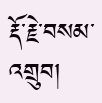རྡོ་རྗེ་བསམ་འགྲུབ།